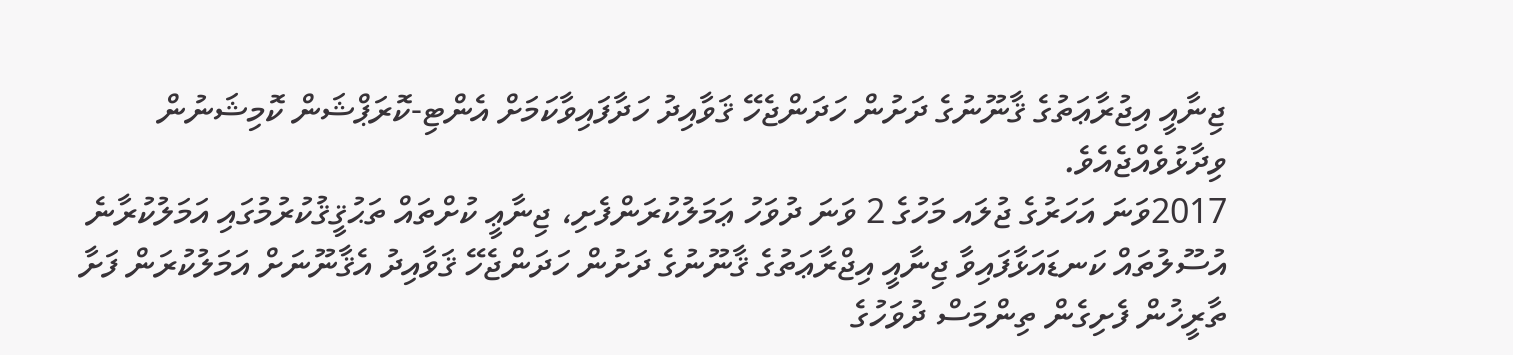ޖިނާއީ އިޖުރާޢަތުގެ ޤާނޫނުގެ ދަށުން ހަދަންޖެހޭ ޤަވާއިދު ހަދާފައިވާކަމަށް އެންޓި-ކޮރަޕްޝަން ކޮމިޝަނުން ވިދާޅުވެއްޖެއެވެ.
2017ވަނަ އަހަރުގެ ޖުލައ މަހުގެ 2 ވަނަ ދުވަހު ޢަމަލުކުރަންފެށި، ޖިނާޢީ ކުށްތައް ތަޙުޤީޤުކުރުމުގައި އަމަލުކުރާނެ އުސޫލުތައް ކަނޑައަޅާފައިވާ ޖިނާއީ އިޖްރާޢަތުގެ ޤާނޫނުގެ ދަށުން ހަދަންޖެހޭ ޤަވާއިދު އެޤާނޫނަށް އަމަލުކުރަން ފަށާ ތާރީޚުން ފެށިގެން ތިންމަސް ދުވަހުގެ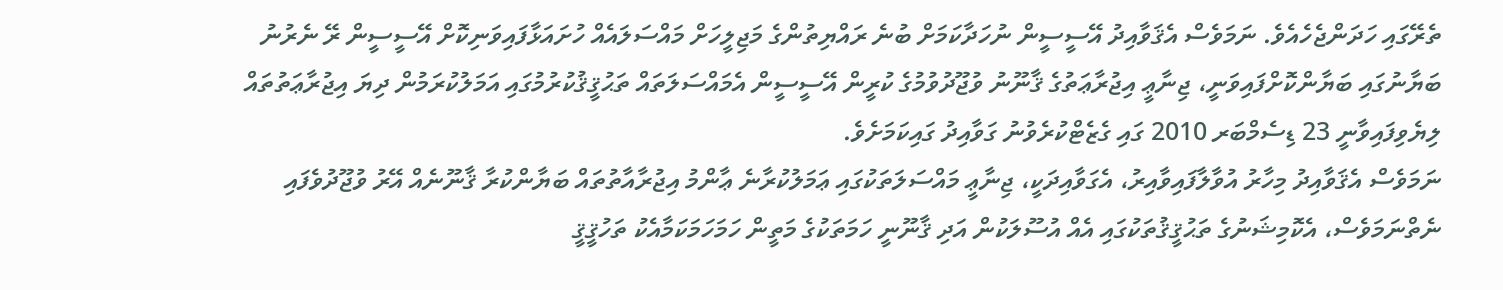ތެރޭގައި ހަދަންޖެހެއެވެ. ނަމަވެސް އެޤަވާއިދު އޭސީސީން ނުހަދާކަމަށް ބުނެ ރައްޔިތުންގެ މަޖިލީހަށް މައްސަލައެއް ހުށައަޅާފައިވަނިކޮށް އޭސީސީން ރޭ ނެރުނު ބަޔާނުގައި ބަޔާންކޮށްފައިވަނީ، ޖިނާޢީ އިޖުރާޢަތުގެ ޤާނޫނު ވުޖޫދުވުމުގެ ކުރީން އޭސީސީން އެމައްސަލަތައް ތަޙުޤީޤުކުރުމުގައި އަމަލުކުރަމުން ދިޔަ އިޖުރާޢަތުތައް ލިޔެވިފައިވާނީ 23 ޑިސެމްބަރ 2010 ގައި ގެޒެޓްކުރެވުނު ގަވާއިދު ގައިކަމަށެވެ.
ނަމަވެސް އެޤަވާއިދު މިހާރު އުވާލާފައިވާއިރު، އެގަވާއިދަކީ، ޖިނާޢީ މައްސަލަތަކުގައި ޢަމަލުކުރާނެ ޢާންމު އިޖުރާއާތުތައް ބަޔާންކުރާ ޤާނޫނެއް އޭރު ވުޖޫދުވެފައި ނެތްނަމަވެސް، އެކޮމިޝަނުގެ ތަޙުޤީޤުތަކުގައި އެއް އުސޫލަކުން އަދި ޤާނޫނީ ހަމަތަކުގެ މަތީން ހަމަހަމަކަމާއެކު ތަހުޤީޤީ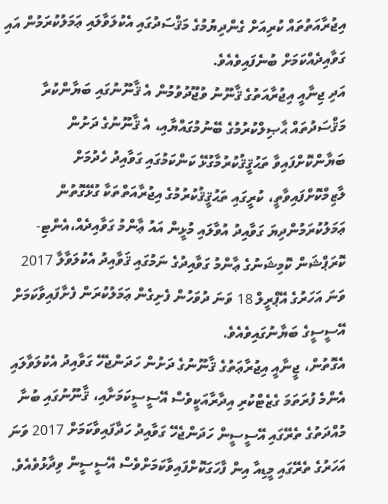އިޖުރާއަތުތައް ކުރިއަށް ގެންދިޔުމުގެ މަޤްސަދުގައި އެކުލަވާލައި ޢަމަލުކުރަމުން އައި ގަވާއިދެއްކަމަށް ބުނެފައިވެއެވެ.
އަދި ޖިނާއީ އިޖުރާއަތުގެ ޤާނޫނު ވުޖޫދުވުމުން އެ ޤާނޫނުގައި ބަޔާންކުރާ މަޤްސަދުތައް ޙާޞިލްކުރުމުގެ ބޭނުމުގައްޔާއި، އެ ޤާނޫނުގެ ދަށުން ބަޔާންކޮށްފައިވާ ތަޙުޤީޤުކުރުމާގުޅޭ ކަންކަމުގައި ގަވާއިދު ހެދުމަށް ލާޒިމްކޮށްފައިވާތީ، ކުރީގައި ތަޙުޤީޤުކުރުމުގެ އިޖުރާއަތްތަކާ ގުޅޭގޮތުން ޢަމަލުކުރަމުންދިޔަ ގަވާއިދު އުވާލައި މުޅީން އައު ޢާންމު ގަވާއިދެއް،އެންޓި-ކޮރަޕްޝަން ކޮމިޝަނުގެ ޢާންމު ގަވާއިދުގެ ނަމުގައި ޤަވާއިދު އެކުލަވާލާ 2017 ވަނަ އަހަރުގެ އޭޕްރީލް 18 ވަނަ ދުވަހުން ފެށިގެން ޢަމަލުކުރަން ފެށާފައިވާކަމަށް އޭސީސީގެ ބަޔާނުގައިވެއެވެ.
އެގޮތުން، ޖީނާއީ އިޖުރާޢަތުގެ ޤާނޫނުގެ ދަށުން ހަދަންޖެހޭ ގަވާއިދު އެކުލަވާލައި އެންމެ ފުރަތަމަ ގެޒެޓްކުރި އިދާރާއަކީވެސް އޭސީސީކަމަށާއި، ޤާނޫނުގައި ބުނާ މުއްދަތުގެ ތެރޭގައި އޭސީސީން ހަދަންޖެހޭ ގަވާއިދު ހަދާފައިވާކަމަށް 2017 ވަނަ އަހަރުގެ ތެރޭގައި މީޑިއާ އިން ފާހަގަކޮށްފައިވާކަމަށްވެސް އޭސީސީން ވިދާޅުވެއެވެ.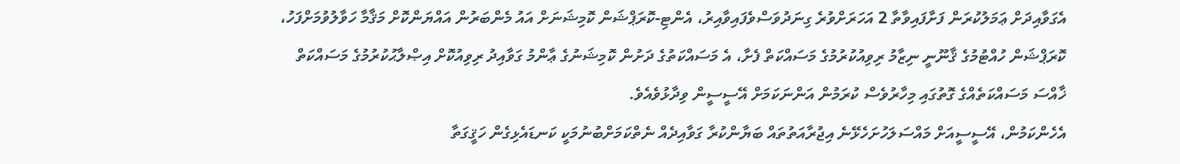އެގަވާއިދަށް ޢަމަލުކުރަން ފަށާފައިވާތާ 2 އަހަރަށްވުރެ ގިނަދުވަސްވެފައިވާއިރު، އެންޓި-ކޮރަޕްޝަން ކޮމިޝަނަށް އައު މެންބަރުން އައްޔަންކޮށް މަޤާމާ ހަވާލުވުމަށްފަހު، ކޮރަޕްޝަން ހުއްޓުމުގެ ޤާނޫނީ ނިޒާމު ރިވިއުކުރުމުގެ މަސައްކަތް ފެށާ، އެ މަސައްކަތުގެ ދަށުން ކޮމިޝަނުގެ ޢާންމު ގަވާއިދު ރިވިއުކޮށް އިޞްލާޙުކުރުމުގެ މަސައްކަތް ޚާއްސަ މަސައްކަތެއްގެ ގޮތުގައި މިހާރުވެސް ކުރަމުން އަންނަކަމަށް އޭސީސީން ވިދާޅުވެއެވެ.
އެހެންކަމުން، އޭސީސީއަށް މައްސަލަހުށަހެޅޭނެ އިޖުރާއަތުތައް ބަޔާންކުރާ ގަވާއިދެއް ނެތްކަމަށްބުނުމަކީ ކަނޑައެޅިގެން ހަޤީގަތާ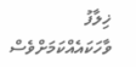ޚިލާފު ވާހަކައެއްކަމަށްވެސް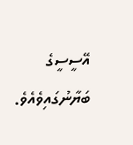އޭސީސީގެ ބަޔާނުގައިވެއެވެ.